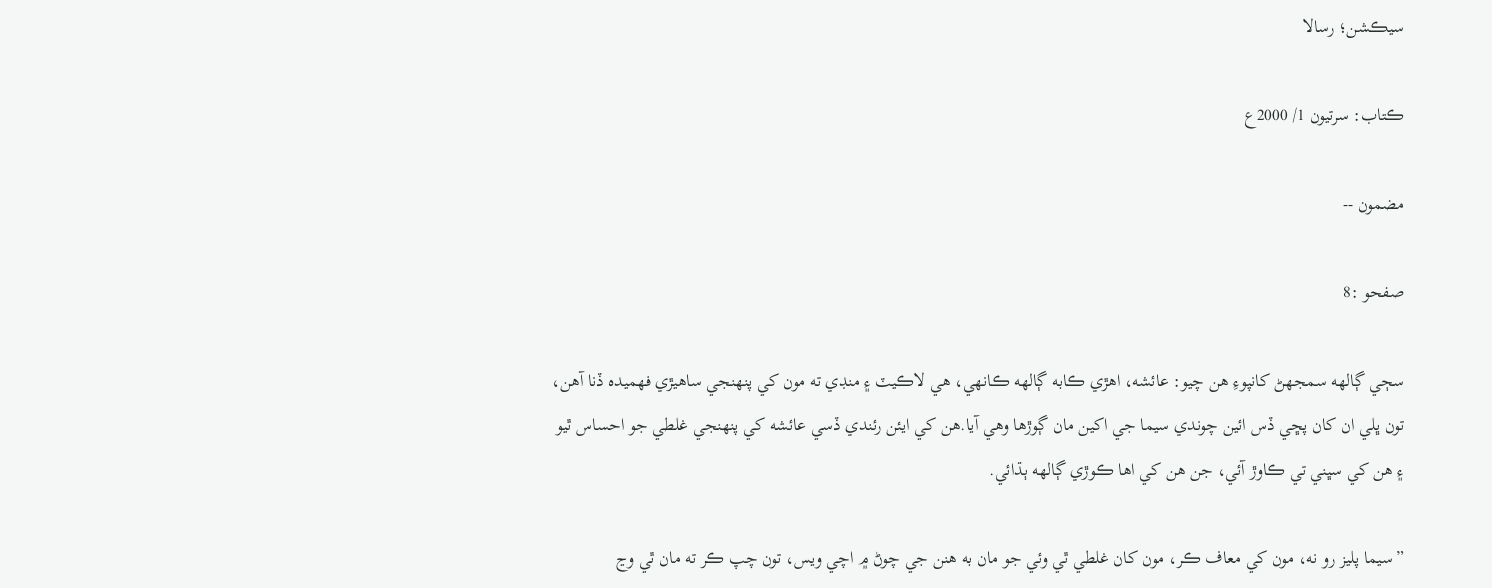سيڪشن؛ رسالا

ڪتاب: سرتيون 1/ 2000ع

مضمون --

صفحو :8

سڄي ڳالهه سمجهڻ کانپوءِ هن چيو: عائشه، اهڙي ڪابه ڳالهه ڪانهي، هي لاڪيٽ ۽ منڊي ته مون کي پنهنجي ساهيڙي فهميده ڏنا آهن، تون ڀلي ان کان پڇي ڏس ائين چوندي سيما جي اکين مان ڳوڙها وهي آيا.هن کي ايئن رئندي ڏسي عائشه کي پنهنجي غلطي جو احساس ٿيو ۽ هن کي سڀني تي ڪاوڙ آئي، جن هن کي اها ڪوڙي ڳالهه ٻڌائي.

”سيما پليز رو نه، مون کي معاف ڪر، مون کان غلطي ٿي وئي جو مان به هنن جي چوڻ ۾ اچي ويس، تون چپ ڪر ته مان ٿي وڃ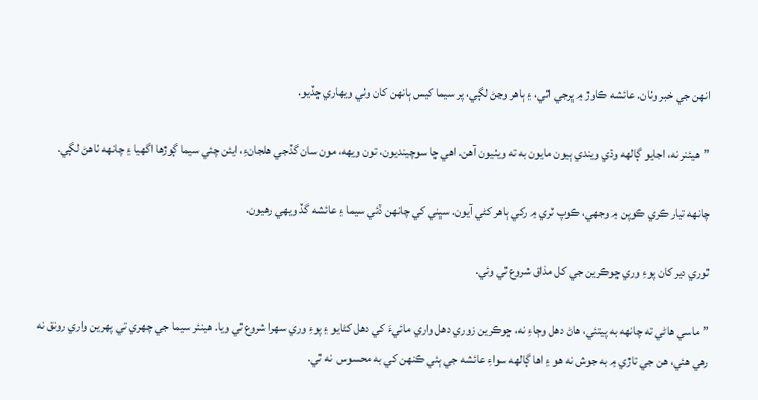انهن جي خبر وٺان. عائشه ڪاوڙ ۾ ڀرجي اٿي، ۽ ٻاهر وڃڻ لڳي، پر سيما کيس ٻانهن کان وٺي ويهاري ڇڏيو.

”هيئنر نه، اجايو ڳالهه وڌي ويندي ٻيون مايون به ته ويٺيون آهن. اهي ڇا سوچينديون، تون ويهه، مون سان گڏجي هلجانءِ، ايئن چئي سيما ڳوڙها اگهيا ۽ چانهه ٺاهڻ لڳي.

چانهه تيار ڪري ڪوپن ۾ وجهي، ڪوپ ٽري ۾ رکي ٻاهر کڻي آيون. سڀني کي چانهن ڏئي سيما ۽ عائشه گڏ ويهي رهيون.

ٿوري دير کان پوءِ وري ڇوڪرين جي کل مذاق شروع ٿي وئي.

”ماسي هاڻي ته چانهه به پيتئي، هاڻ دهل وڄاءِ نه، ڇوڪرين زوري دهل واري مائيءَ کي دهل کڻايو ۽ پوءِ وري سهرا شروع ٿي ويا. هينئر سيما جي چهري تي پهرين واري رونق نه رهي هئي، هن جي تاڙي ۾ به جوش نه هو ۽ اها ڳالهه سواءِ عائشه جي ٻئي ڪنهن کي به محسوس  نه ٿي.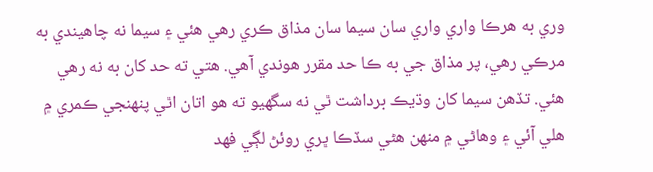وري به هرڪا واري واري سان سيما سان مذاق ڪري رهي هئي ۽ سيما نه چاهيندي به مرڪي رهي، پر مذاق جي به ڪا حد مقرر هوندي آهي. هتي ته حد کان به نه رهي هئي. تڏهن سيما کان وڌيڪ برداشت ٿي نه سگهيو ته هو اتان اٿي پنهنجي ڪمري ۾ هلي آئي ۽ وهاڻي ۾ منهن هڻي سڏڪا ڀري روئڻ لڳي فهد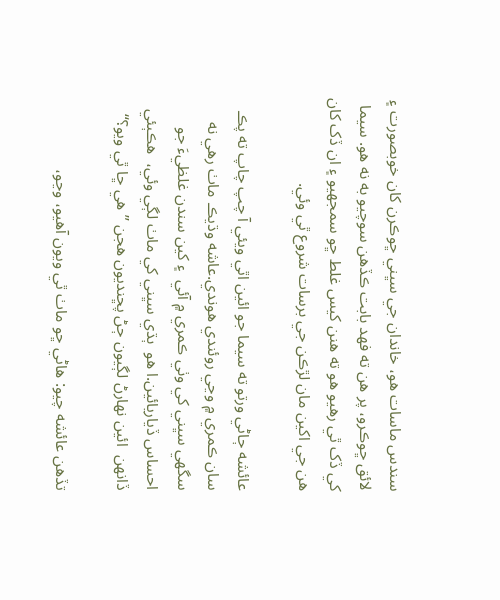سندس ماسات هو، خاندان جي سڀني ڇوڪرن کان خوبصورت ۽ لائق ڇوڪرو، پر هن ته فهد بابت ڪڏهن سوچيو به نه هو. سيما کي ڏک ٿي رهيو هو ته هنن کيس غلط ڇو سمجهيو ۽ ان ڏک کان هن جي اکين مان لڙڪن جي برسات شروع ٿي وئي.

عائشه ڄاڻي ورتو ته سيما جو ائين اٿي ويئي آ چپ چاپ ته پڪ سان ڪمري ۾ وڃي روئندي هوندي.عاشه وڌيڪ ماٺ رهي نه سگھي سڀني کي وٺي ڪمري ۾ آئي  ۽ کين سندن غلظيءَ جو احساس ڏياريائين.ا هو  ٻڌي سڀني کي ماٺ لڳي وئي،  هڪٻئي ڏانهن  ائين نهارڻ لڳيون ڄڻ پڇنديون هجن ” هي ڇا ٿي ويو؟“

تڏهن عائشه چيو: هاڻي ڇو ماٺ ٿي ويون آهيو، وڃو،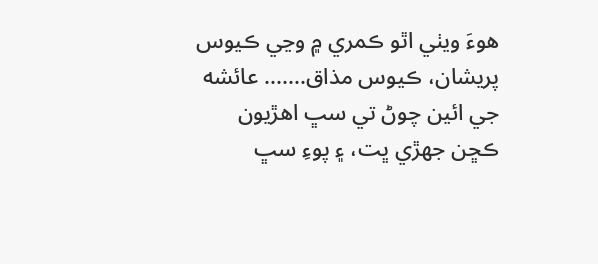هوءَ ويٺي اٿو ڪمري ۾ وڃي ڪيوس پريشان، ڪيوس مذاق....... عائشه جي ائين چوڻ تي سڀ اهڙيون ڪڇن جهڙي ڀت، ۽ پوءِ سڀ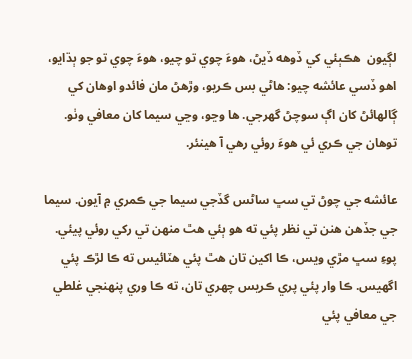لڳيون  هڪٻئي کي ڏوهه ڏيڻ، هوءَ چوي تو چيو، هوءَ چوي تو جو ٻڌايو، اهو ڏسي عائشه چيو: هاڻي بس ڪريو، وڙهڻ مان فائدو اوهان کي ڳالهائڻ کان اڳ سوچڻ گهرجي. ها وڃو، وڃي سيما کان معافي وٺو. توهان جي ڪري ئي هوءَ روئي رهي آ هينئر.

عائشه جي چوڻ تي سڀ ساڻس گڏجي سيما جي ڪمري ۾ آيون. سيما جي جڏهن هنن تي نظر پئي ته هو ٻئي هٿ منهن تي رکي روئي پيئي. پوءِ سڀ مڙي ويس، ڪا اکين تان هٿ پئي هٽائيس ته ڪا لڙڪ پئي اگهيس. ڪا وار پئي پري ڪريس چهري تان، ته ڪا وري پنهنجي غلطي جي معافي پئي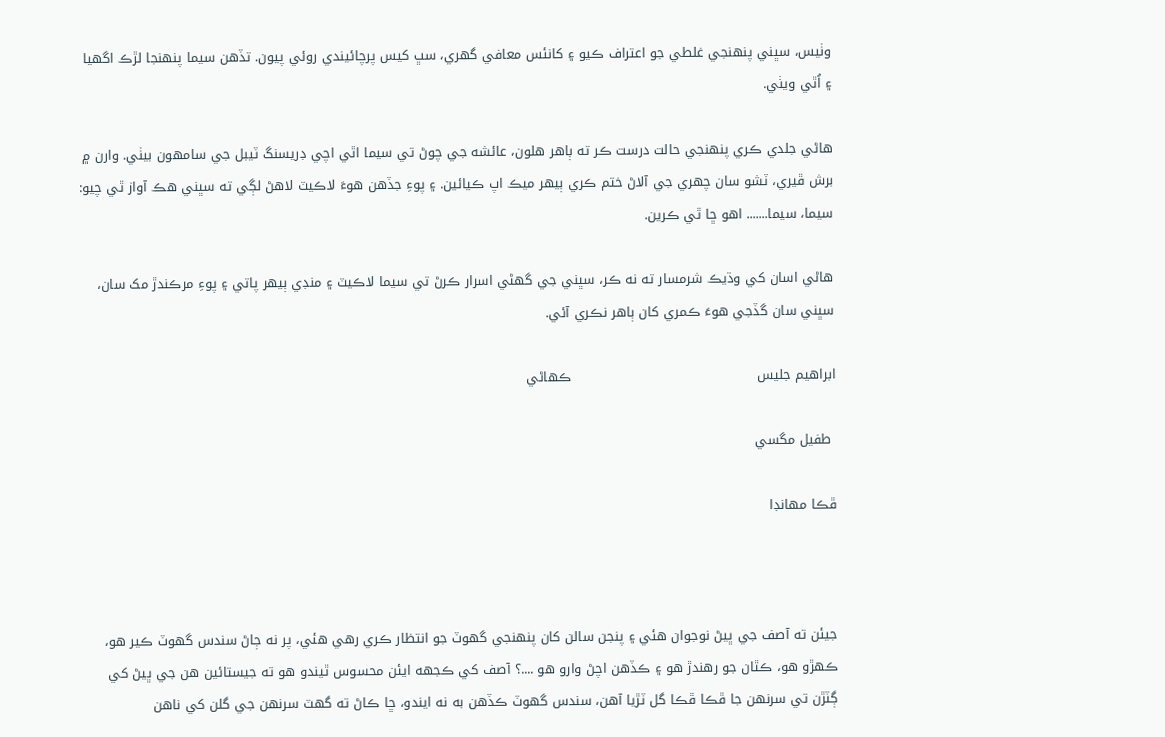وٺيس، سڀني پنهنجي غلطي جو اعتراف ڪيو ۽ کانئس معافي گهري، سڀ کيس پرچائيندي روئي پيون. تڏهن سيما پنهنجا لڙڪ اگهيا ۽ اُٿي ويٺي.

هاڻي جلدي ڪري پنهنجي حالت درست ڪر ته ٻاهر هلون، عائشه جي چوڻ تي سيما اٿي اچي ڊريسنگ ٽيبل جي سامهون بيٺي. وارن ۾ برش ڦيري، ٽشو سان چهري جي آلاڻ ختم ڪري ٻيهر ميڪ اپ ڪيائين. ۽ پوءِ جڏهن هوءَ لاڪيٽ لاهڻ لڳي ته سڀني هڪ آواز ٿي چيو: سيما، سيما....... اهو ڇا ٿي ڪرين.

هاڻي اسان کي وڌيڪ شرمسار ته نه ڪر، سڀني جي گهڻي اسرار ڪرڻ تي سيما لاڪيٽ ۽ منڊي ٻيهر پاتي ۽ پوءِ مرڪندڙ مک سان، سڀني سان گڏجي هوءَ ڪمري کان ٻاهر نڪري آئي.

ابراهيم جليس                                          ڪهاڻي

 طفيل مگسي

ڦڪا مهانڊا



جيئن ته آصف جي ڀيڻ نوجوان هئي ۽ پنجن سالن کان پنهنجي گهوٽ جو انتظار ڪري رهي هئي، پر نه ڄاڻ سندس گهوٽ ڪير هو، ڪهڙو هو، ڪٿان جو رهندڙ هو ۽ ڪڏهن اچڻ وارو هو ....؟ آصف کي ڪجهه ايئن محسوس ٿيندو هو ته جيستائين هن جي ڀيڻ کي ڳٽڙن تي سرنهن جا ڦڪا ڦڪا گل ٽڙيا آهن، سندس گهوٽ ڪڏهن به نه ايندو، ڇا ڪاڻ ته گھٽ سرنهن جي گلن کي ناهن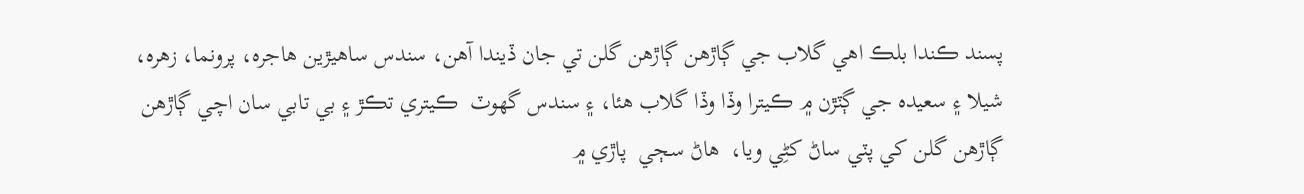پسند ڪندا بلڪ اهي گلاب جي ڳاڙهن ڳاڙهن گلن تي جان ڏيندا آهن، سندس ساهيڙين هاجره، پرونما، زهره، شيلا ۽ سعيده جي ڳٽڙن ۾ ڪيترا وڏا وڏا گلاب هئا، ۽ سندس گهوٽ  ڪيتري تڪڙ ۽ بي تابي سان اچي ڳاڙهن ڳاڙهن گلن کي پٽي ساڻ کڻِي ويا،  هاڻ سڄي  پاڙي ۾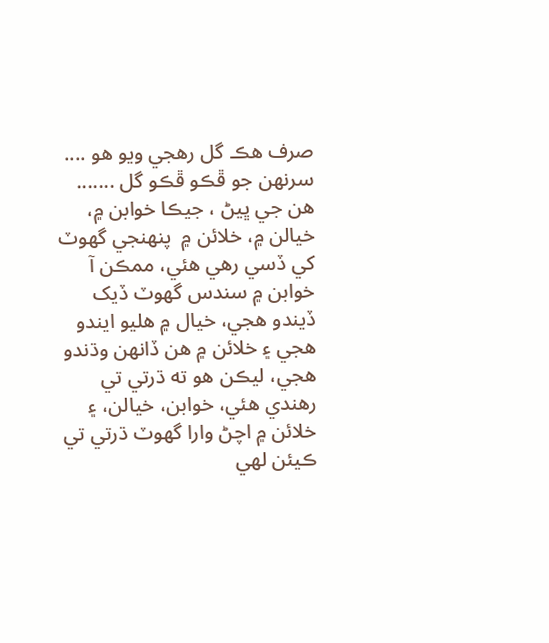صرف هڪ گل رهجي ويو هو .... سرنهن جو ڦڪو ڦڪو گل ....... هن جي ڀيڻ ، جيڪا خوابن ۾، خيالن ۾، خلائن ۾  پنهنجي گهوٽ  کي ڏسي رهي هئي، ممڪن آ خوابن ۾ سندس گهوٽ ڏيک ڏيندو هجي، خيال ۾ هليو ايندو هجي ۽ خلائن ۾ هن ڏانهن وڌندو هجي، ليڪن هو ته ڌرتي تي رهندي هئي، خوابن، خيالن، ۽ خلائن ۾ اچڻ وارا گهوٽ ڌرتي تي  ڪيئن لهي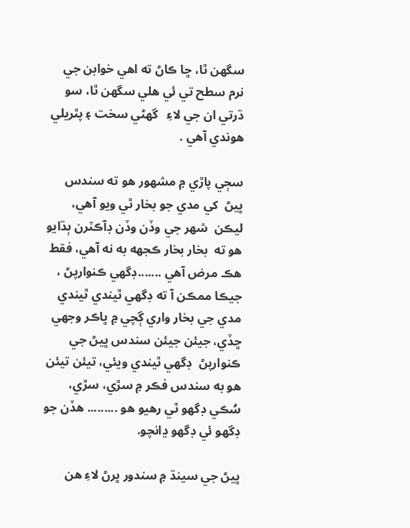سگهن ٿا، ڇا ڪاڻ ته اهي خوابن جي  نرم سطح تي ئي هلي سگهن ٿا، سو ڌرتي ان جي لاءِ   گهڻي سخت ۽ پٿريلي  هوندي آهي .

سڄي پاڙي ۾ مشهور هو ته سندس  ڀيڻ  کي مدي جو بخار ٿي ويو آهي،  ليڪن  شهر جي وڏن وڏن ڊآڪٽرن ٻڌايو هو ته  بخار بخار ڪجهه به نه آهي، فقط  هڪ مرض آهي .......ڊگهي ڪنوارپڻ ، جيڪا ممڪن آ ته ڊگهي ٿيندي ٿيندي مدي جي بخار واري ڳچي ۾ ڀاڪر وجهي ڇڏي، جيئن جيئن سندس ڀيڻ جي ڪنوارپڻ  ڊگهي ٿيندي ويئي، تيئن تيئن هو به سندس فڪر ۾ سڙي، سڙي، سُڪي ڊگهو ٿي رهيو هو ......... هڏن جو ڊگهو ئي ڊگهو ڍانچو.

ڀيڻ جي سينڌ ۾ سندور ڀرڻ لاءِ هن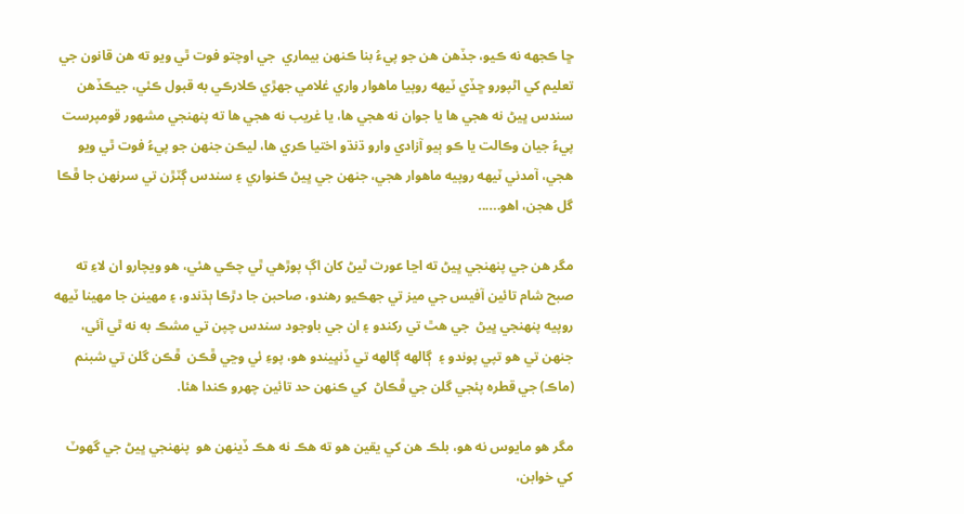ڇا ڪجهه نه ڪيو، جڏهن هن جو پيءُ بنا ڪنهن بيماري  جي اوچتو فوت ٿي ويو ته هن قانون جي تعليم کي اڻپورو ڇڏي ٽيهه روپيا ماهوار واري غلامي جهڙي ڪلارڪي به قبول ڪئي، جيڪڏهن سندس ڀيڻ نه هجي ها يا جوان نه هجي ها، يا غريب نه هجي ها ته پنهنجي مشهور قومپرست پيءُ جيان وڪالت يا ڪو ٻيو آزادي وارو ڌنڌو اختيا ڪري ها، ليڪن جنهن جو پيءُ فوت ٿي ويو هجي، آمدني ٽيهه روپيه ماهوار هجي، جنهن جي ڀيڻ ڪنواري ۽ سندس ڳٽڙن تي سرنهن جا ڦڪا گل هجن، اهو......

مگر هن جي پنهنجي ڀيڻ ته اڃا عورت ٿيڻ کان اڳ پوڙهي ٿي چڪي هئي، هو ويچارو ان لاءِ ته صبح شام تائين آفيس جي ميز تي جهڪيو رهندو، صاحبن جا دڙڪا ٻڌندو، ۽ مهينن جا مهينا ٽيهه روپيه پنهنجي ڀيڻ  جي هٿ تي رکندو ۽ ان جي باوجود سندس چپن تي مشڪ به نه ٿي آئي،  جنهن تي هو تپي پوندو ۽  ڳالهه ڳالهه تي ڏنڀيندو هو، پوءِ ئي وڃي ڦڪن  ڦڪن گلن تي شبنم (ماڪ) جي قطره پئجي گلن جي ڦڪاڻ  کي ڪنهن حد تائين چهرو ڪندا هئا.

مگر هو مايوس نه هو، بلڪ هن کي يقين هو ته هڪ نه هڪ ڏينهن هو  پنهنجي ڀيڻ جي گهوٽ کي خوابن،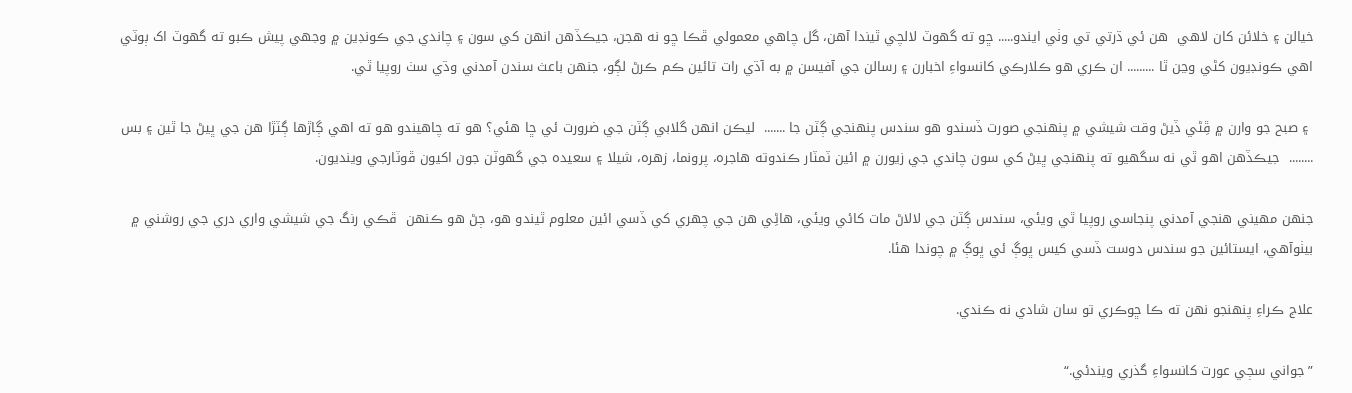خيالن ۽ خلائن کان لاهي  هن ئي ڌرتي تي وٺي ايندو..... ڇو ته گهوٽ لالچي ٿيندا آهن، گل چاهي معمولي ڦڪا ڇو نه هجن، جيڪڏهن انهن کي سون ۽ چاندي جي ڪونڊين ۾ وجهي پيش ڪبو ته گهوٽ اک ٻوٽي  اهي ڪونڊيون کڻي وڃن ٿا ......... ان ڪري هو ڪلارڪي کانسواءِ اخبارن ۽ رسالن جي آفيسن ۾ به آڌي رات تائين ڪم ڪرڻ لڳو، جنهن باعث سندن آمدني وڌي سٺ روپيا ٿي.

 ۽ صبح جو وارن ۾ ڦِڻي ڏيڻ وقت شيشي ۾ پنهنجي صورت ڏسندو هو سندس پنهنجي ڳٽن جا .......  ليڪن انهن گلابي ڳٽن جي ضرورت ئي ڇا هئي؟ هو ته چاهيندو هو ته اهي ڳاڙها ڳٽڙا هن جي ڀيڻ جا ٿين ۽ بس ........  جيڪڏهن اهو ٿي نه سگهيو ته پنهنجي ڀيڻ کي سون چاندي جي زيورن ۾ ائين ٽمٽار ڪندوته هاجره، پرونما، زهره، شيلا ۽ سعيده جي گهوٽن جون اکيون ڦوٽارجي وينديون.

جنهن مهيني هنجي آمدني پنجاسي روپيا ٿي ويئي، سندس ڳٽن جي لالاڻ مات کائي ويئي، هاڻِي هن جي چهري کي ڏسي ائين معلوم ٿيندو هو، ڄڻ هو ڪنهن  ڦڪي رنگ جي شيشي واري دري جي روشني ۾ بيٺوآهي، ايستائين جو سندس دوست ڏسي کيس ڀوڳ ئي ڀوڳ ۾ چوندا هئا.

علاج ڪراءِ پنهنجو نهن ته ڪا ڇوڪري تو سان شادي نه ڪندي.

”جواني سڄي عورت کانسواءِ گذري ويندئي.“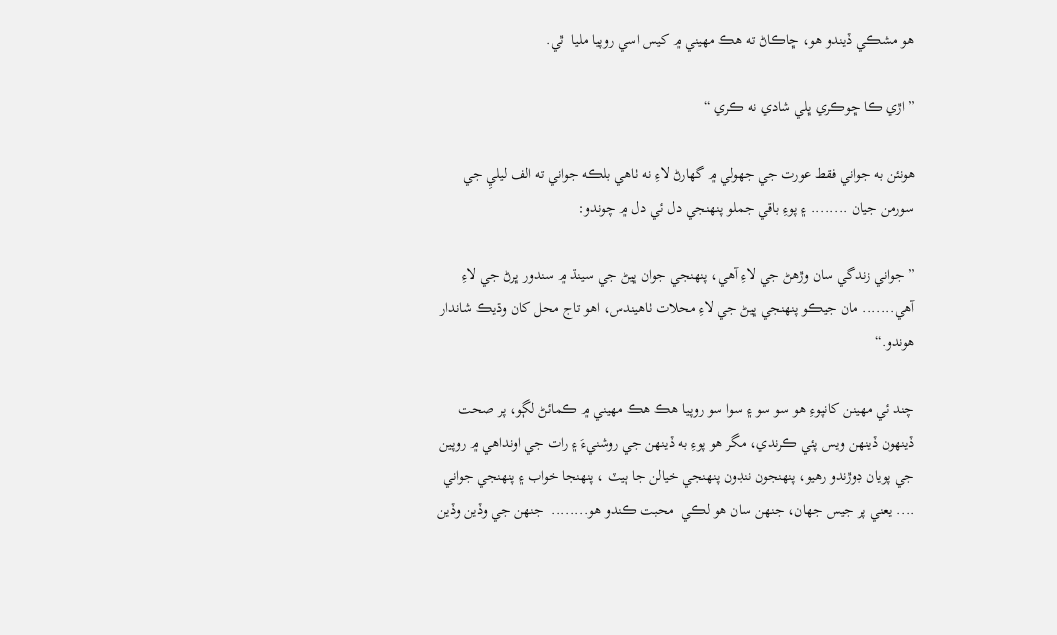هو مشڪي ڏيندو هو، ڇاڪاڻ ته هڪ مهيني ۾ کيس اسي روپيا مليا  ٿي.

” اڙي ڪا ڇوڪري ڀلي شادي نه ڪري “

هونئن به جواني فقط عورت جي جهولي ۾ گهارڻ لاءِ نه ٺاهي بلڪه جواني ته الف ليليِ جي سورمن جيان ........ ۽ پوءِ باقي جملو پنهنجي دل ئي دل ۾ چوندو:

” جواني زندگي سان وڙهڻ جي لاءِ آهي، پنهنجي جوان ڀيڻ جي سينڌ ۾ سندور ڀرڻ جي لاءِ آهي....... مان جيڪو پنهنجي ڀيڻ جي لاءِ محلات ٺاهيندس، اهو تاج محل کان وڌيڪ شاندار هوندو.“

چند ئي مهينن کانپوءِ هو سو سو ۽ سوا سو روپيا هڪ هڪ مهيني ۾ ڪمائڻ لڳو، پر صحت ڏينهون ڏينهن ويس پئي ڪرندي، مگر هو پوءِ به ڏينهن جي روشنيءَ ۽ رات جي اونداهي ۾ روپين جي پويان ڊوڙندو رهيو، پنهنجون ننڊون پنهنجي خيالن جا ٻيٽ ، پنهنجا خواب ۽ پنهنجي جواني .... يعني پر جيس جهان، جنهن سان هو لڪي  محبت ڪندو هو........  جنهن جي وڏين وڏين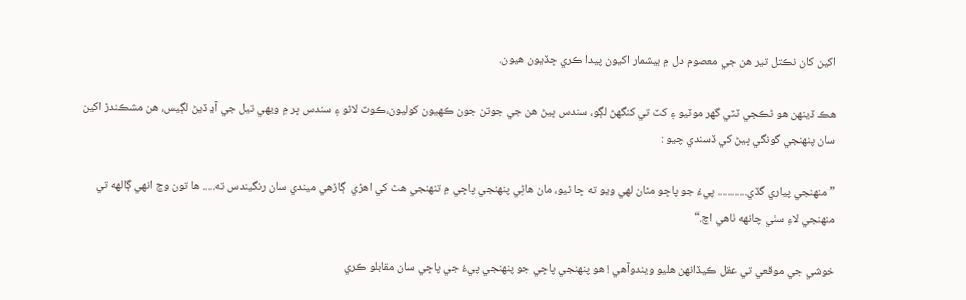اکين کان نڪتل تير هن جي معصوم دل ۾ بيشمار اکيون پيدا ڪري ڇڏيون هيون.

هڪ ڏينهن هو ٿڪجي ٽٽي گهر موٽيو ۽ کٽ تي کنگهڻ لڳو، سندس ڀيڻ هن جي جوتن جون ڪهيون کوليون،ڪوٽ لاٿو ۽ سندس ڀر ۾ ويهي تيل جي آڍ ڏيڻ لڳيس، هن مشڪندڙ اکين سان پنهنجي گونگي ڀيڻ کي ڏسندي چيو :

” منهنجي پياري گڏي............ پيءُ جو پاڇو مٿان لهي ويو ته ڇا ٿيو، مان هاڻِي پنهنجي پاڇي ۾ تنهنجي هٿ کي اهڙي  ڳاڙهي ميندي سان رنگيندس ته..... ها تون وڃ انهي ڳالهه تي منهنجي لاءِ سٺي چانهه ٺاهي اچ.“

خوشي جي موقعي تي عقل ڪيڏانهن هليو ويندوآهي ! هو پنهنجي پاڇي جو پنهنجي پيءُ جي پاڇي سان مقابلو ڪري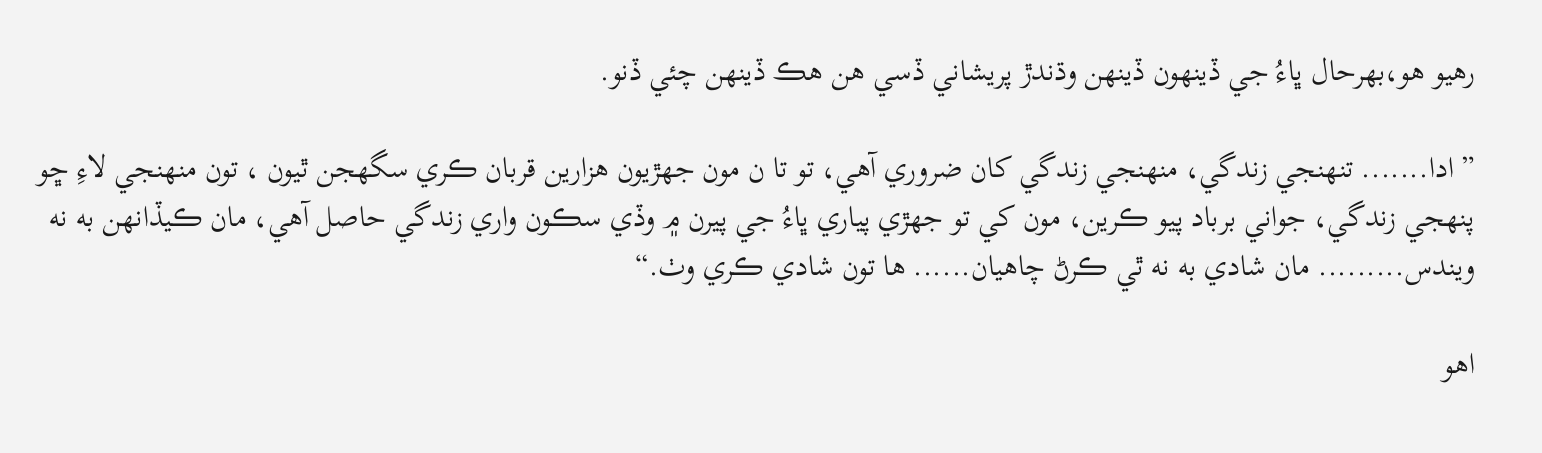رهيو هو،بهرحال ڀاءُ جي ڏينهون ڏينهن وڌندڙ پريشاني ڏسي هن هڪ ڏينهن چئي ڏنو.

” ادا....... تنهنجي زندگي، منهنجي زندگي کان ضروري آهي، تو تا ن مون جهڙيون هزارين قربان ڪري سگهجن ٿيون ، تون منهنجي لاءِ ڇو پنهجي زندگي، جواني برباد پيو ڪرين، مون کي تو جهڙي پياري ڀاءُ جي پيرن ۾ وڏي سڪون واري زندگي حاصل آهي، مان ڪيڏانهن به نه ويندس......... مان شادي به نه ٿي ڪرڻ چاهيان...... ها تون شادي ڪري وٺ.“

اهو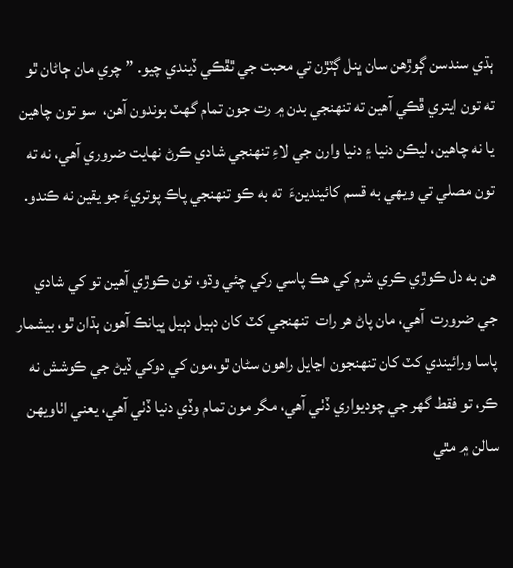ٻڌي سندسن ڳوڙهن سان ڀنل ڳٽڙن تي محبت جي ٿڦڪي ڏيندي چيو. ” چري مان ڄاڻان ٿو ته تون ايتري ڦڪي آهين ته تنهنجي بدن ۾ رت جون تمام گهٽ بوندون آهن،  سو تون چاهين يا نه چاهين، ليڪن دنيا ۽ دنيا وارن جي لاءِ تنهنجي شادي ڪرڻ نهايت ضروري آهي، نه ته تون مصلي تي ويهي به قسم کائيندينءَ  ته به ڪو تنهنجي پاڪ پوتريءَ جو يقين نه ڪندو.

هن به دل ڪوڙي ڪري شرم کي هڪ پاسي رکي چئي وڌو، تون ڪوڙي آهين تو کي شادي جي ضرورت  آهي، مان پاڻ هر رات  تنهنجي کٽ کان دٻيل دٻيل ڀيانڪ آهون ٻڌان ٿو، بيشمار پاسا ورائيندي کٽ کان تنهنجون اڃايل راهون سڻان ٿو،مون کي دوکي ڏيڻ جي ڪوشش نه ڪر، تو فقط گهر جي چوديواري ڏٺي آهي، مگر مون تمام وڏي دنيا ڏٺي آهي، يعني اٺاويهن سالن ۾ مٿي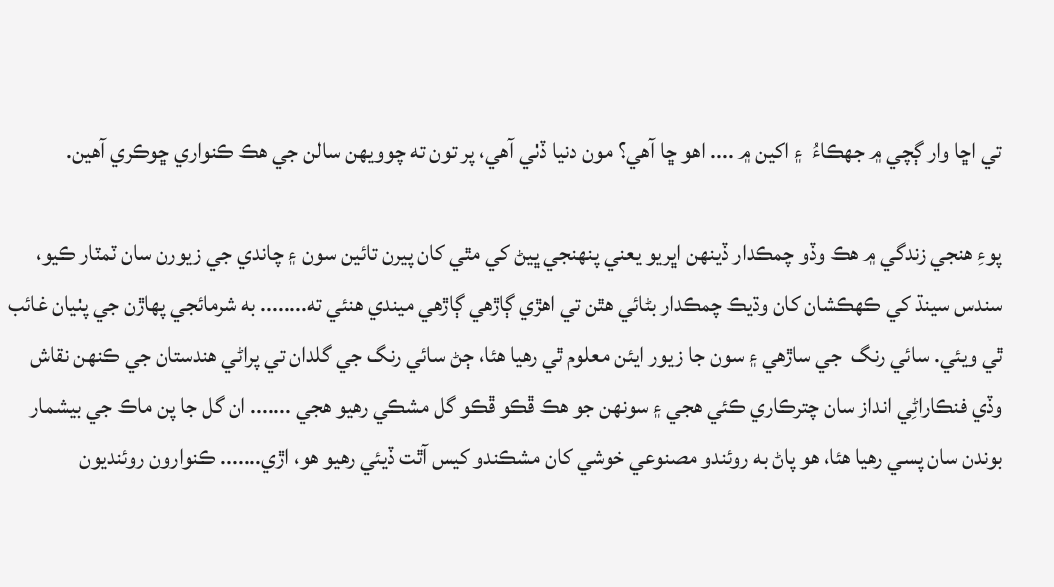تي اڇا وار ڳچي ۾ جهڪاءُ  ۽ اکين ۾ .... اهو ڇا آهي؟ مون دنيا ڏٺي آهي، پر تون ته چوويهن سالن جي هڪ ڪنواري ڇوڪري آهين.

پوءِ هنجي زندگي ۾ هڪ وڏو چمڪدار ڏينهن اڀريو يعني پنهنجي ڀيڻ کي مٿي کان پيرن تائين سون ۽ چاندي جي زيورن سان ٽمٽار ڪيو، سندس سينڌ کي ڪهڪشان کان وڌيڪ چمڪدار بڻائي هٿن تي اهڙي ڳاڙهي ڳاڙهي ميندي هنئي ته........ به شرمائجي پهاڙن جي پٺيان غائب ٿي ويئي. سائي رنگ  جي ساڙهي ۽ سون جا زيور ايئن معلوم ٿي رهيا هئا، ڄڻ سائي رنگ جي گلدان تي پراڻي هندستان جي ڪنهن نقاش وڏي فنڪاراڻِي انداز سان چترڪاري ڪئي هجي ۽ سونهن جو هڪ ڦڪو ڦڪو گل مشڪي رهيو هجي ....... ان گل جا پن ماڪ جي بيشمار بوندن سان پسي رهيا هئا، هو پاڻ به روئندو مصنوعي خوشي کان مشڪندو کيس آٿت ڏيئي رهيو هو، اڙي....... ڪنوارون روئنديون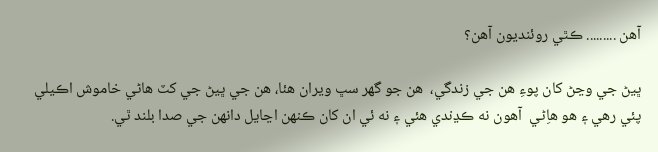آهن ......... ڪٿي روئنديون آهن؟

ڀيڻ جي وڃڻ کان پوءِ هن جي زندگي،  هن جو گهر سڀ ويران هئا، هن جي ڀيڻ جي کٽ هاڻي خاموش اڪيلي پئي رهي ۽ هو هاِڻي  آهون نه ڪڍندي هئي ۽ نه ئي ان کان ڪنهن اڃايل دانهن جي صدا بلند ٿي.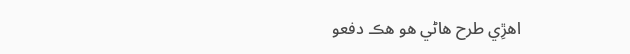اهڙِي طرح هاڻي هو هڪ دفعو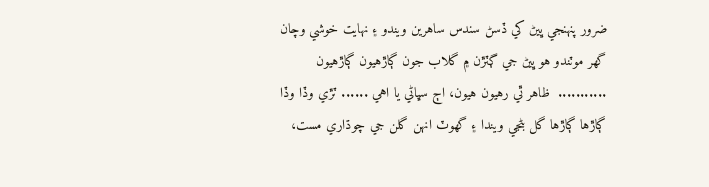ضرور پنهنجي ڀيڻ کي ڏسڻ سندس ساهرين ويندو ۽ نهايت خوشي وچان گهر موٽندو هو ڀيڻ جي ڳٽڙن ۾ گلاب جون ڳاڙهيون ڳاڙهيون ...........  ظاهر ٿي رهيون هيون، اڄ سڀاڻي يا اهي ...... ٽڙي وڏا وڏا ڳاڙها ڳاڙها گل بڻجي ويندا ۽ گهوٽ انهن گلن جي چوڌاري مست،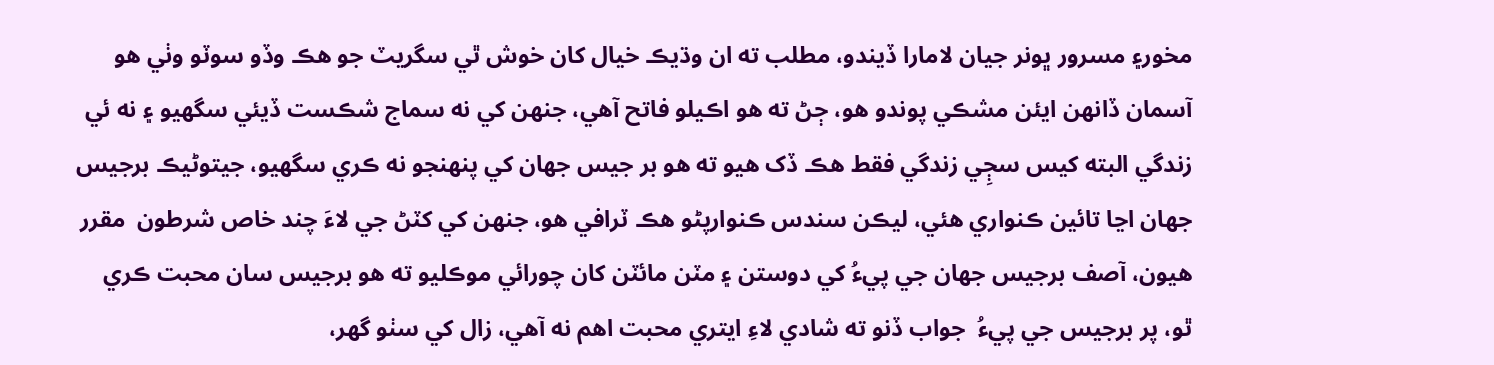مخور۽ مسرور ڀونر جيان لامارا ڏيندو، مطلب ته ان وڌيڪ خيال کان خوش ٿي سگريٽ جو هڪ وڏو سوٽو وٺي هو آسمان ڏانهن ايئن مشڪي پوندو هو، ڄڻ ته هو اڪيلو فاتح آهي، جنهن کي نه سماج شڪست ڏيئي سگهيو ۽ نه ئي زندگي البته کيس سڄِي زندگي فقط هڪ ڏک هيو ته هو بر جيس جهان کي پنهنجو نه ڪري سگهيو، جيتوڻيڪ برجيس جهان اڃا تائين ڪنواري هئي، ليڪن سندس ڪنوارپڻو هڪ ٽرافي هو، جنهن کي کٽڻ جي لاءَ چند خاص شرطون  مقرر هيون، آصف برجيس جهان جي پيءُ کي دوستن ۽ مٽن مائٽن کان چورائي موڪليو ته هو برجيس سان محبت ڪري ٿو، پر برجيس جي پيءُ  جواب ڏنو ته شادي لاءِ ايتري محبت اهم نه آهي، زال کي سٺو گهر،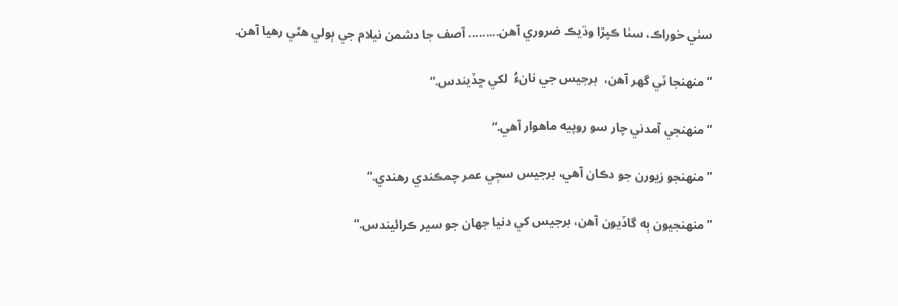سٺي خوراڪ، سٺا ڪپڙا وڌيڪ ضروري آهن......... آصف جا دشمن نيلام جي ٻولي هڻي رهيا آهن.

” منهنجا ٽي گهر آهن،  برجيس جي نانءُ  لکي ڇڏيندس.“

” منهنجي آمدني چار سو روپيه ماهوار آهي.“

”منهنجو زيورن جو دڪان آهي، برجيس سڄي عمر چمڪندي رهندي.“

” منهنجيون ٻه گاڏيون آهن، برجيس کي دنيا جهان جو سير ڪرائيندس.“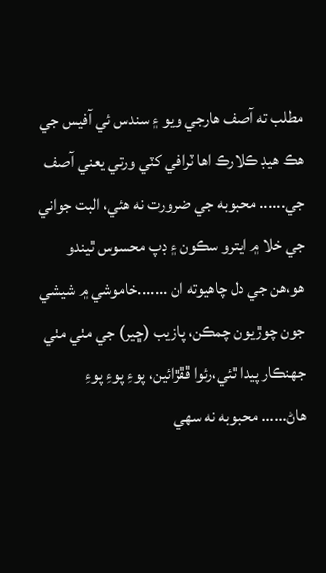مطلب ته آصف هارجي ويو ۽ سندس ئي آفيس جي هڪ هيڊ ڪلارڪ اها ٽرافي کٽي ورتي يعني آصف جي...... محبوبه جي ضرورت نه هئي، البت جواني جي خلا ۾ ايترو سڪون ۽ ڊپ محسوس ٿيندو هو،هن جي دل چاهيوته ان .......خاموشي ۾ شيشي جون چوڙيون چمڪن، پازيب (ڇير) جي مٺي مٺي جهنڪار پيدا ٿئي،رئوا ڦڦڙائين، پوءِ پوءِ پوءِ هاڻ...... محبوبه نه سهي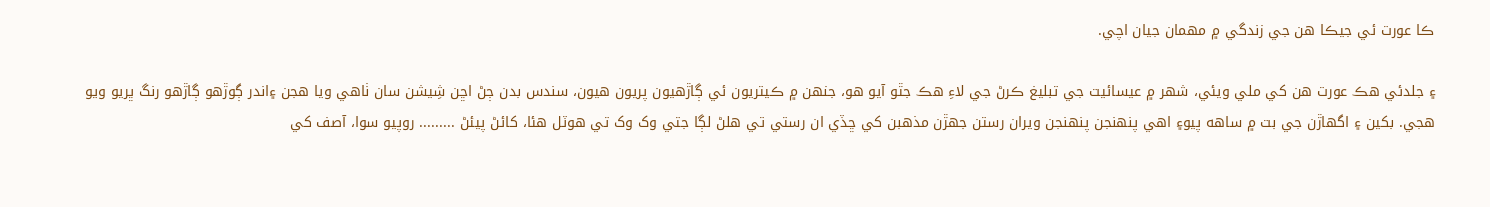ڪا عورت ئي جيڪا هن جي زندگي ۾ مهمان جيان اچي.

۽ جلدئي هڪ عورت هن کي ملي ويئي، شهر ۾ عيسائيت جي تبليغ ڪرڻ جي لاءِ هڪ جٿو آيو هو، جنهن ۾ ڪيتريون ئي ڳاڙهيون پريون هيون، سندس بدن ڄڻ اڇن شِيشن سان ٺاهي ويا هجن ۽اندر ڳوڙهو ڳاڙهو رنگ ڀريو ويو هجي. بکين ۽ اگهاڙن جي بت ۾ ساهه پيو۽ اهي پنهنجن پنهنجن ويران رستن جهڙن مذهبن کي ڇڏي ان رستي تي هلڻ لڳا جتي وک وک تي هوٽل هئا، کائڻ پيئڻ ......... روپيو سوا، آصف کي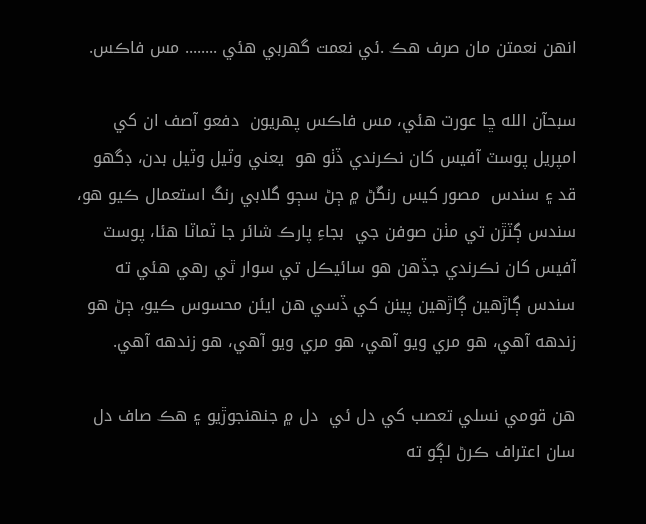انهن نعمتن مان صرف هڪ .ئي نعمت گهربي هئي ........ مس فاڪس.

سبحآن الله ڇا عورت هئي، مس فاڪس پهريون  دفعو آصف ان کي امپريل پوسٽ آفيس کان نڪرندي ڏٺو هو  يعني وٽيل وٽيل بدن، ڊگهو قد ۽ سندس  مصور کيس رنڱڻ ۾ ڄڻ سڄو گلابي رنگ استعمال ڪيو هو، سندس ڳٽڙن تي مٺن صوفن جي  بجاءِ پارڪ شائر جا ٽماٽا هئا، پوسٽ آفيس کان نڪرندي جڏهن هو سائيڪل تي سوار ٿي رهي هئي ته سندس ڳاڙهين ڳاڙهين پينن کي ڏسي هن ايئن محسوس ڪيو، ڄڻ هو زندهه آهي، هو مري ويو آهي، هو مري ويو آهي، هو زندهه آهي.

هن قومي نسلي تعصب کي دل ئي  دل ۾ جنهنجوڙيو ۽ هڪ صاف دل سان اعتراف ڪرڻ لڳو ته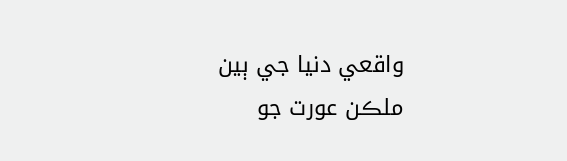واقعي دنيا جي ٻين ملڪن عورت جو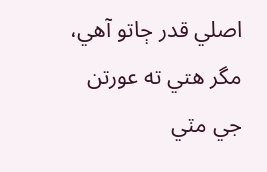اصلي قدر ڄاتو آهي، مگر هتي ته عورتن  جي مٽي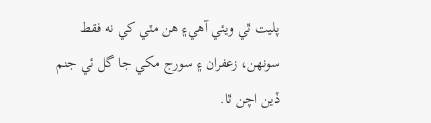پليت ٿي ويئي آهي۽ هن مٽي کي نه فقط سونهن، زعفران ۽ سورج مکي جا گل ئي جنم ڏين اچن ٿا.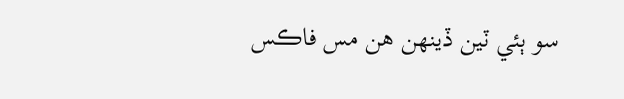سو ٻئي ٽين ڏينهن هن مس فاڪس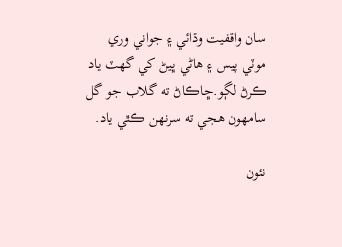سان واقفيت وڌائي ۽ جواني وري موٽي پيس ۽ هاڻي ڀيڻ کي گهٽ ياد ڪرڻ لڳو.ڇاڪاڻ ته گلاب جو گل سامهون هجي ته سرنهن ڪٿي ياد.

نئون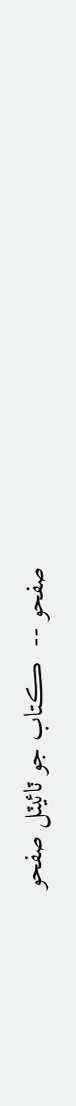صفحو --  ڪتاب جو ٽائيٽل صفحو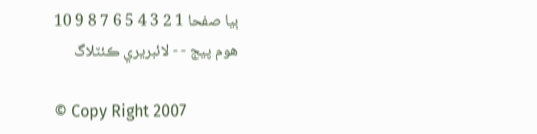ٻيا صفحا 1 2 3 4 5 6 7 8 9 10
هوم پيج - - لائبريري ڪئٽلاگ

© Copy Right 2007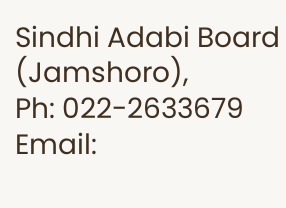Sindhi Adabi Board (Jamshoro),
Ph: 022-2633679 Email: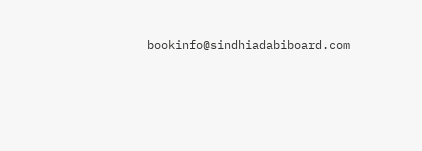bookinfo@sindhiadabiboard.com